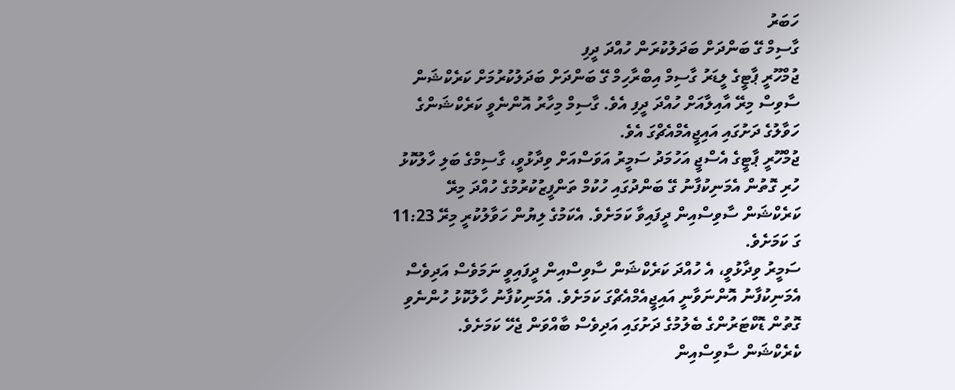ހަބަރު
ގާސިމް ގޭ ބަންދަށް ބަދަލުކުރަން ހުއްދަ ދީފި
ޖުމްހޫރީ ޕާޓީގެ ލީޑަރު ގާސިމް އިބްރާހިމް ގޭ ބަންދަށް ބަދަލުކުރުމަށް ކަރެކްޝަން ސާވިސް މިރޭ އާއިލާއަށް ހުއްދަ ދީފި އެވެ. ގާސިމް މިހާރު އޮންނެވީ ކަރެކްޝަންގެ ހަވާލުގެ ދަށުގައި އައިޖީއެމްއެޗްގަ އެވެ.
ޖުމްހޫރީ ޕާޓީގެ އެސްޖީ އަހުމަދު ސަމީރު އަވަސްއަށް ވިދާޅުވީ، ގާސިމްގެ ބަލި ހާލުކޮޅު ހުރި ގޮތުން އެމަނިކުފާނު ގޭ ބަންދުގައި ހުކުމް ތަންފީޒުކުރުމުގެ ހުއްދަ މިރޭ ކަރެކްޝަން ސާވިސްއިން ދީފައިވާ ކަމަށެވެ. އެކަމުގެ ލިޔުން ހަވާލުކުރީ މިރޭ 11:23 ގަ ކަމަށެވެ.
ސަމީރު ވިދާޅުވީ، އެ ހުއްދަ ކަރެކްޝަން ސާވިސްއިން ދީފައިވީ ނަމަވެސް އަދިވެސް އެމަނިކުފާނު އޮންނަވާނީ އައިޖީއެމްއެޗްގަ ކަމަށެވެ. އެމަނިކުފާނު ހާލުކޮޅު ހުންނެވި ގޮތުން ޑޮކްޓަރުންގެ ބެލުމުގެ ދަށުގައި އަދިވެސް ބާއްވަން ޖެހޭ ކަމަށެވެ.
ކެރެކްޝަން ސާވިސްއިން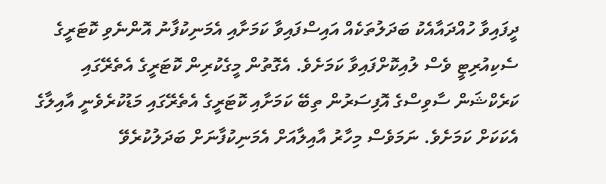ދީފައިވާ ހުއްދައާއެކު ބަދަލުތަކެއް އައިސްފައިވާ ކަމަށާއި އެމަނިކުފާނު އޮންނެވި ކޮޓަރީގެ ސެކިއުރިޓީ ވެސް ލުއިކޮށްފައިވާ ކަމަށެވެ. އެގޮތުން މީގެކުރިން ކޮޓަރީގެ އެތެރޭގައި ކަރެކްޝަން ސާވިސްގެ އޮފިސަރުން ތިބޭ ކަމަށާއި ކޮޓަރީގެ އެތެރޭގައި މަޑުކުރެވެނީ އާއިލާގެ އެކަކަށް ކަމަށެވެ. ނަމަވެސް މިހާރު އާއިލާއަށް އެމަނިކުފާނަށް ބަދަލުކުރެވޭ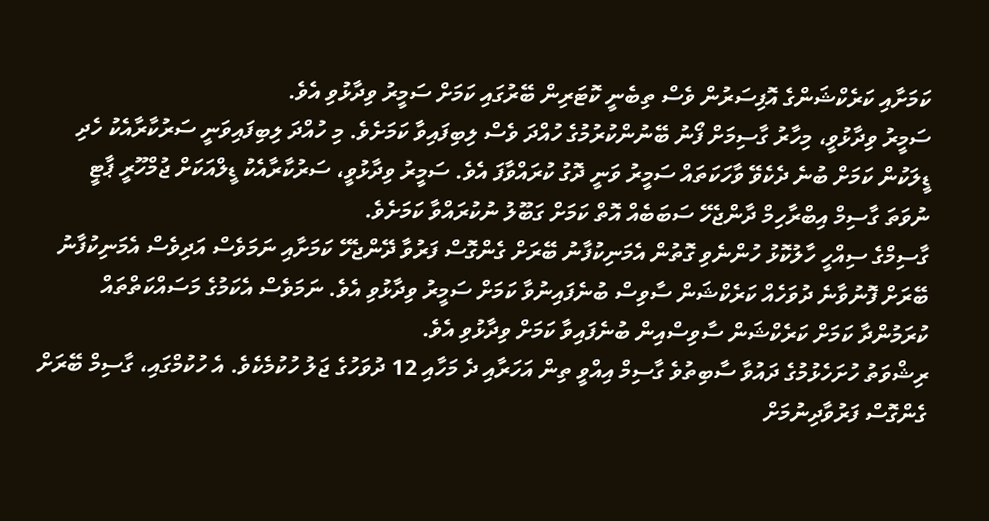ކަމަށާއި ކަރެކްޝަންގެ އޮފިސަރުން ވެސް ތިބެނީ ކޮޓަރިން ބޭރުގައި ކަމަށް ސަމީރު ވިދާޅުވި އެވެ.
ސަމީރު ވިދާޅުވީ، މިހާރު ގާސިމަށް ފޯނު ބޭނުންކުރުމުގެ ހުއްދަ ވެސް ލިބިފައިވާ ކަމަށެވެ. މި ހުއްދަ ލިބިފައިވަނީ ސަރުކާރާއެކު ހެދި ޑީލަކުން ކަމަށް ބުނެ ދެކެވޭ ވާހަކަތައް ސަމީރު ވަނީ ދޮގު ކުރައްވާފަ އެވެ. ސަމީރު ވިދާޅުވީ، ސަރުކާރާއެކު ޑީލްއަކަށް ޖުމްހޫރީ ޕާޓީ ނުވަތަ ގާސިމް އިބްރާހިމް ދާންޖެހޭ ސަބަބެއް އޮތް ކަމަށް ގަބޫލު ނުކުރައްވާ ކަމަށެވެ.
ގާސިމްގެ ސިއްހީ ހާލުކޮޅު ހުންނެވި ގޮތުން އެމަނިކުފާނު ބޭރަށް ގެންގޮސް ފަރުވާ ދޭންޖެހޭ ކަމަށާއި ނަމަވެސް އަދިވެސް އެމަނިކުފާނު ބޭރަށް ފޮނުވާނެ ދުވަހެއް ކަރެކްޝަން ސާވިސް ބުނެފައިނުވާ ކަމަށް ސަމީރު ވިދާޅުވި އެވެ. ނަމަވެސް އެކަމުގެ މަސައްކަތްތައް ކުރަމުންދާ ކަމަށް ކަރެކްޝަން ސާވިސްއިން ބުނެފައިވާ ކަމަށް ވިދާޅުވި އެވެ.
ރިޝްވަތު ހުށަހެޅުމުގެ ދައުވާ ސާބިތުވެ ގާސިމް އިއްވީ ތިން އަހަރާއި ދެ މަހާއި 12 ދުވަހުގެ ޖަލު ހުކުމެކެވެ. އެ ހުކުމްގައި، ގާސިމް ބޭރަށް ގެންގޮސް ފަރުވާދިނުމަށް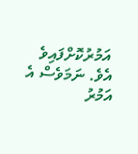އަމުރުކޮށްފައިވެ އެވެ. ނަމަވެސް އެ އަމުރު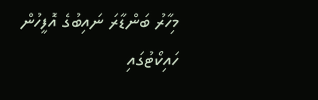މިހާރު ބަންޑާރަ ނައިބުގެ އޮފީހުން ހައިކޯޓުގައި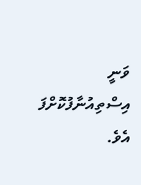ވަނީ އިސްތިއުނާފުކޮށްފަ އެވެ.